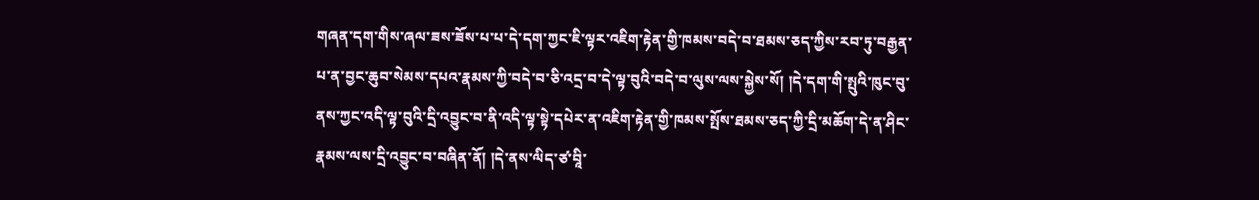གཞན་དག་གིས་ཞལ་ཟས་ཟོས་པ་པ་དེ་དག་ཀྱང་ཇི་ལྟར་འཇིག་རྟེན་གྱི་ཁམས་བདེ་བ་ཐམས་ཅད་ཀྱིས་རབ་ཏུ་བརྒྱན་པ་ན་བྱང་ཆུབ་སེམས་དཔའ་རྣམས་ཀྱི་བདེ་བ་ཅི་འདྲ་བ་དེ་ལྟ་བུའི་བདེ་བ་ལུས་ལས་སྐྱེས་སོ། །དེ་དག་གི་སྤུའི་ཁུང་བུ་ནས་ཀྱང་འདི་ལྟ་བུའི་དྲི་འབྱུང་བ་ནི་འདི་ལྟ་སྟེ་དཔེར་ན་འཇིག་རྟེན་གྱི་ཁམས་སྤོས་ཐམས་ཅད་ཀྱི་དྲི་མཆོག་དེ་ན་ཤིང་རྣམས་ལས་དྲི་འབྱུང་བ་བཞིན་ནོ། །དེ་ནས་ལིད་ཙ་བཱི་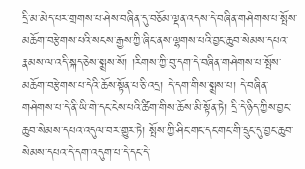དྲི་མ་མེད་པར་གྲགས་པ་ཤེས་བཞིན་དུ་བཅོམ་ལྡན་འདས་དེ་བཞིན་གཤེགས་པ་སྤོས་མཆོག་བརྩེགས་པའི་སངས་རྒྱས་ཀྱི་ཞིང་ནས་ལྷགས་པའི་བྱང་ཆུབ་སེམས་དཔའ་རྣམས་ལ་འདི་སྐད་ཅེས་སྨྲས་སོ། །རིགས་ཀྱི་བུ་དག་དེ་བཞིན་གཤེགས་པ་སྤོས་མཆོག་བརྩེགས་པ་དེའི་ཆོས་སྟོན་པ་ཅི་འདྲ། དེ་དག་གིས་སྨྲས་པ། དེ་བཞིན་གཤེགས་པ་དེ་ནི་ཡི་གེ་དང་ངེས་པའི་ཚིག་གིས་ཆོས་མི་སྟོན་ཏེ། དྲི་དེ་ཉིད་ཀྱིས་བྱང་ཆུབ་སེམས་དཔའ་འདུལ་བར་གྱུར་ཏེ། སྤོས་ཀྱི་ཤིང་གང་དང་གང་གི་དྲུང་དུ་བྱང་ཆུབ་སེམས་དཔའ་དེ་དག་འདུག་པ་དེ་དང་དེ་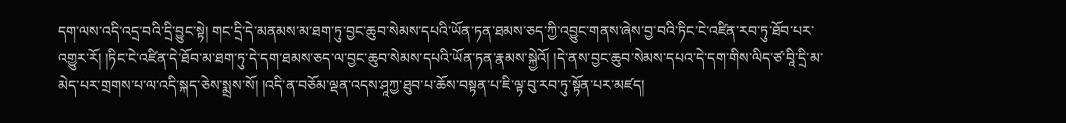དག་ལས་འདི་འདྲ་བའི་དྲི་བྱུང་སྟེ། གང་དྲི་དེ་མནམས་མ་ཐག་ཏུ་བྱང་ཆུབ་སེམས་དཔའི་ཡོན་ཏན་ཐམས་ཅད་ཀྱི་འབྱུང་གནས་ཞེས་བྱ་བའི་ཏིང་ངེ་འཛིན་རབ་ཏུ་ཐོབ་པར་འགྱུར་རོ། །ཏིང་ངེ་འཛིན་དེ་ཐོབ་མ་ཐག་ཏུ་དེ་དག་ཐམས་ཅད་ལ་བྱང་ཆུབ་སེམས་དཔའི་ཡོན་ཏན་རྣམས་སྐྱེའོ། །དེ་ནས་བྱང་ཆུབ་སེམས་དཔའ་དེ་དག་གིས་ལིད་ཙ་བཱི་དྲི་མ་མེད་པར་གྲགས་པ་ལ་འདི་སྐད་ཅེས་སྨྲས་སོ། །འདི་ན་བཅོམ་ལྡན་འདས་ཤཱཀྱ་ཐུབ་པ་ཆོས་བསྟན་པ་ཇི་ལྟ་བུ་རབ་ཏུ་སྟོན་པར་མཛད།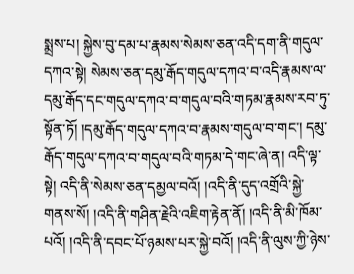སྨྲས་པ། སྐྱེས་བུ་དམ་པ་རྣམས་སེམས་ཅན་འདི་དག་ནི་གདུལ་དཀའ་སྟེ། སེམས་ཅན་དམུ་རྒོད་གདུལ་དཀའ་བ་འདི་རྣམས་ལ་དམུ་རྒོད་དང་གདུལ་དཀའ་བ་གདུལ་བའི་གཏམ་རྣམས་རབ་ཏུ་སྟོན་ཏོ། །དམུ་རྒོད་གདུལ་དཀའ་བ་རྣམས་གདུལ་བ་གང་། དམུ་རྒོད་གདུལ་དཀའ་བ་གདུལ་བའི་གཏམ་དེ་གང་ཞེ་ན། འདི་ལྟ་སྟེ། འདི་ནི་སེམས་ཅན་དམྱལ་བའོ། །འདི་ནི་དུད་འགྲོའི་སྐྱེ་གནས་སོ། །འདི་ནི་གཤིན་རྗེའི་འཇིག་རྟེན་ནོ། །འདི་ནི་མི་ཁོམ་པའོ། །འདི་ནི་དབང་པོ་ཉམས་པར་སྐྱེ་བའོ། །འདི་ནི་ལུས་ཀྱི་ཉེས་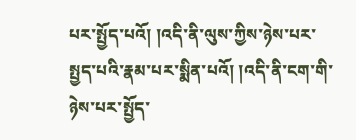པར་སྤྱོད་པའོ། །འདི་ནི་ལུས་ཀྱིས་ཉེས་པར་སྤྱད་པའི་རྣམ་པར་སྨིན་པའོ། །འདི་ནི་ངག་གི་ཉེས་པར་སྤྱོད་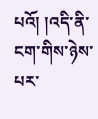པའོ། །འདི་ནི་ངག་གིས་ཉེས་པར་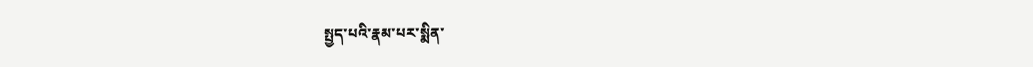སྤྱད་པའི་རྣམ་པར་སྨིན་